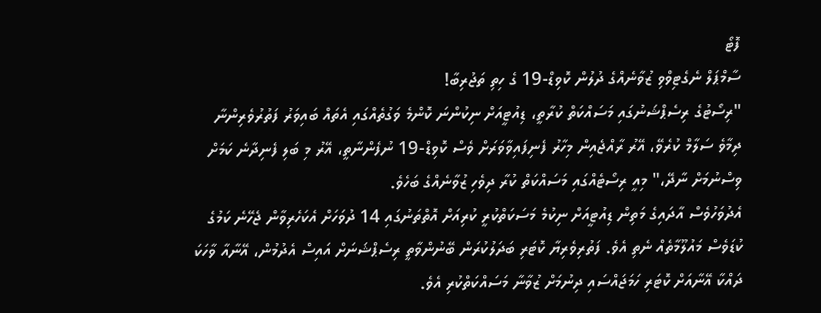ފޮޓޯ
ސާމްޕަލް ނެގެޓިވްވި ޒުވާނެއްގެ ދުލުން ކޮވިޑް-19 ގެ ހިތި ތަޖުރިބާ!
"ރިސޯޓުގެ ރިސެޕްޝަނުގައި މަސައްކަތް ކުރާތީ، ޑިއުޓީއަށް ނިކުންނަ ކޮންމެ ވަގުތެއްގައި އެތައް ބައިވަރު ފަތުރުވެރިންނާ ދިމާވެ ސަލާމް ކުރެވޭ، އޭރު ރާއްޖެއިން މިހާރު ފެނިފައިވާވަރަށް ވެސް ކޮވިޑް-19 ނުފެންނާތީ، އޭރު މި ބަލި ފެނިދާނެ ކަމަށް ވިސްނުމަށް ނާދޭ،" މިއީ ރިސޯޓެއްގައި މަސައްކަތް ކުރާ ދިވެހި ޒުވާނެއްގެ ބަހެވެ.
އެދުވަހުވެސް އާދައިގެ މަތިން ޑިއުޓީއަށް ނިކުމެ މަސަކަތްކުރީ ކުރިއަށް އޮތްތަނުގައި 14 ދުވަހަށް އެކަހެރިވާން ޖެހޭނެ ކަމުގެ ކުޑަވެސް މައުލޫމާތެއް ނެތި އެވެ. ފަތުރިވެރިޔާ ކޮޓަރި ބަދަލުކުރަން ބޭނުންވާތީ ރިސެޕްޝަނަށް އައިސް އެދުމުން، އޭނާއާ ވާހަކަ ދައްކާ އޭނާއަށް ކޮޓަރި ހަމަޖައްސައި ދިނުމަށް ޒުވާނާ މަސައްކަތްކުރި އެވެ.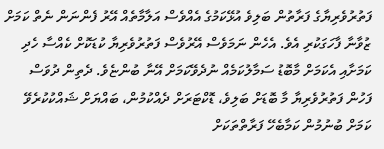ފަތުރުވެރިޔާގެ ފަރާތުން ބަލިވެ އުޅޭކަމުގެ އެއްވެސް އަލާމާތެއް އޭރު ފެންނަން ނެތް ކަމަށް ޒުވާނާ ފާހަގަކުރި އެވެ. އެހެން ނަމަވެސް އޭރުވެސް ފަތުރުވެރިޔާ ކުޑަކޮށް ކެއްސާ ހެދި ކަމަށާއި އެކަމަށް މާބޮޑު ސަމާލުކަމެއް ނުދެވޭކަމަށް އޭނާ ބުންޏެވެ. ދެތިން ދުވަސް ފަހުން ފަތުރުވެރިޔާ މާ ބޮޑަށް ބަލިވެ، ޑޮކްޓަރަށް ދެއްކުމުން، ބައްޔަށް ޝައްކުކުރެވޭ ކަމަށް ބުނުމުން ކަމާބެހޭ ފަރާތްތަކަށް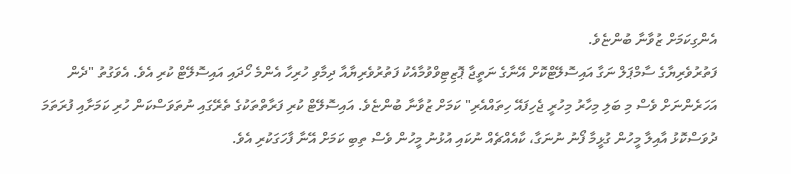އެންގިކަމަށް ޒުވާނާ ބުންޏެވެ.
ފަތުރުވެރިޔާގެ ސާމްޕަލް ނަގާ އައިސޮލޭޓްކޮށް އޭނާގެ ނަތީޖާ ޕޮޒިޓިވްވުމާއެކު ފަތުރުވެރިޔާއާ ދިމާވި ހުރިހާ އެންމެ ހޯދައި އައިސޮލޭޓް ކުރި އެވެ. އެވަގުތު "ދެން އަހަރެންނަށް ވެސް މި ބަލި މިހާރު މިހުރީ ޖެހިފައޭ ހިތައްއެރި" ކަމަށް ޒުވާނާ ބުންޏެވެ. އައިސޮލޭޓް ކުރި ފަރާތްތަކުގެ ތެރޭގައި ނުތަވަސްކަން ހުރި ކަމަށާއި ފުރަތަމަ ދުވަސްކޮޅު އާއިލާ މީހުން ގުޅީމާ ފޯނު ނުނަގާ، ކާއެއްޗެއް ނުކައި އުޅުނު މީހުން ވެސް ތިބި ކަމަށް އޭނާ ފާހަގަކުރި އެވެ.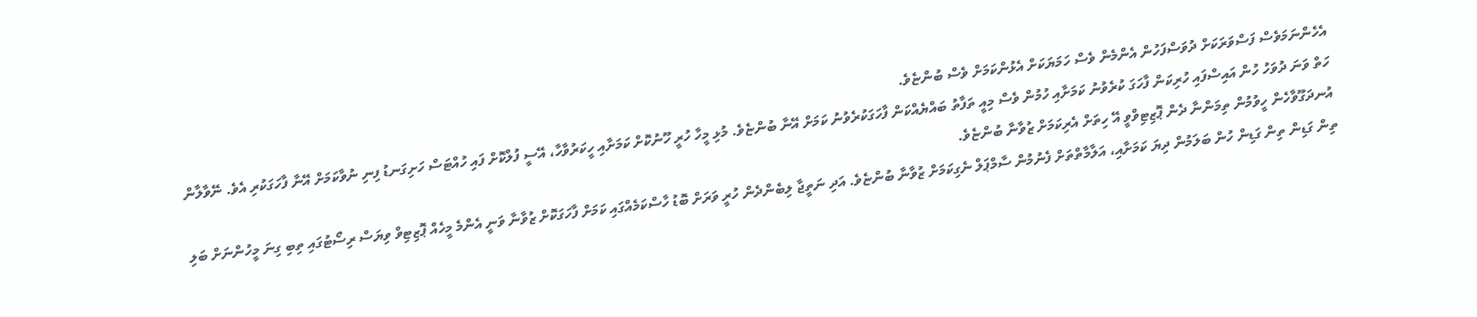އެހެންނަމަވެސް ފަސްވަރަކަށް ދުވަސްފަހުން އެންމެން ވެސް ހަމަޔަކަށް އެޅުންކަމަށް ވެސް ބުންޏެވެ.
ހަތް ވަނަ ދުވަހު ހުން އައިސްފައި ހުރިކަން ފާހަގަ ކުރެވުނު ކަމަށާއި ހުމުން ވެސް މިއީ ތަފާތު ބައްޔެއްކަން ފާހަގަކުރެވުނު ކަމަށް އޭނާ ބުންޏެވެ. މުޅި މީހާ ހުރީ ހޫނުކޮށް ކަމަށާއި ހީކަރުވާހާ، އޭސީ ފުލްކޮށް ފައި ހުއްޓަސް ހަށިގަނޑު ފިނި ނުވާކަމަށް އޭނާ ފާހަގަކުރި އެވެ. ނޭވާލާން އުނދަގޫވާހެން ހީވުމުން ތިމަންނާ ދެން ޕޮޒިޓިވްވީ އޭ ހިތަށް އެރިކަމަށް ޒުވާނާ ބުންޏެވެ.
ތިން ގަޑިން ތިން ގަޑިން ހުން ބަލަމުން ދިޔަ ކަމަށާއި، އަލާމާތްތަށް ފެނުމުން ސާމްޕަލް ނެގިކަމަށް ޒުވާނާ ބުންޏެވެ. އަދި ނަތީޖާ ލިބެންދެން ހުރީ ވަރަށް ބޮޑު ހާސްކަމެއްގައި ކަމަށް ފާހަގަކޮށް ޒުވާނާ ވަނީ އެންމެ މީހެއް ޕޮޒިޓިވް ވިޔަސް ރިސޯޓުގައި ތިބި ގިނަ މީހުންނަށް ބަލި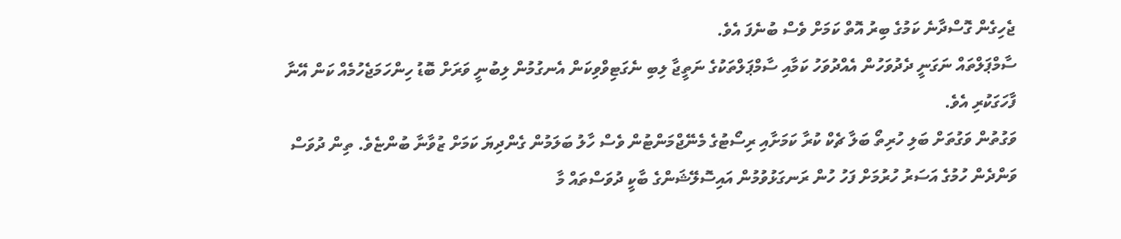ޖެހިގެން ގޮސްދާނެ ކަމުގެ ބިރު އޮތް ކަމަށް ވެސް ބުނެފަ އެވެ.
ސާމްޕަލްތައް ނަގަނީ ދެދުވަހުން އެއްދުވަހު ކަމާއި ސާމްޕަލްތަކުގެ ނަތީޖާ ލިބި ނެގަޓިވްވިކަން އެނގުމުން ލިބުނީ ވަރަށް ބޮޑު ހިންހަމަޖެހުމެއް ކަން އޭނާ ފާހަގަކުރި އެވެ.
ވަގުތުން ވަގުތަށް ބަލި ހުރިތޯ ބަލާ ޗެކް ކުރާ ކަމަށާއި ރިސޯޓުގެ މެނޭޖްމަންޓުން ވެސް ހާލު ބަލަމުން ގެންދިޔަ ކަމަށް ޒުވާނާ ބުންޏެވެ. ތިން ދުވަސް ވަންދެން ހުމުގެ އަސަރު ހުރުމަށް ފަހު ހުން ރަނގަޅުވުމުން އައިސޮލޭޝަންގެ ބާކީ ދުވަސްތައް މާ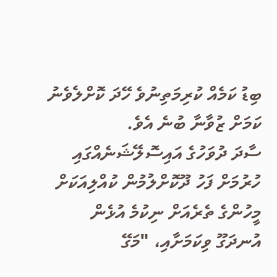ބިޑު ކަމެއް ކުރިމަތިނުވެ ހޭދަ ކޮށްލެވެނު ކަމަށް ޒުވާނާ ބުނެ އެވެ.
ސާދަ ދުވަހުގެ އައިސޮލޭޝަނެއްގައި ހުރުމަށް ފަހު ދޫކޮށްލުމުން ކުއްލިއަކަށް މީހުންގެ ތެރެއަށް ނިކުމެ އުޅެން އުނދަގޫ ވިކަމަށާއި، "މަގޭ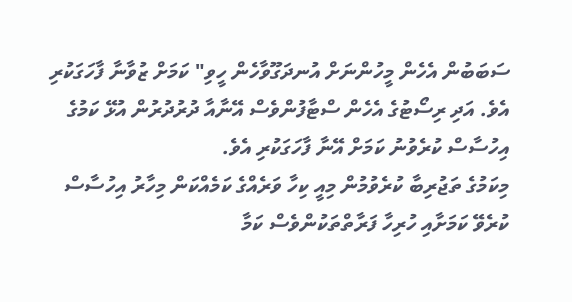ސަބަބުން އެހެން މީހުންނަށް އުނދަގޫވާހެން ހީވި" ކަމަށް ޒުވާނާ ފާހަގަކުރި އެވެ. އަދި ރިސޯޓުގެ އެހެން ސްޓާފުންވެސް އޭނާއާ ދުރުދުރުން އުޅޭ ކަމުގެ އިހުސާސް ކުރެވުނު ކަމަށް އޭނާ ފާހަގަކުރި އެވެ.
މިކަމުގެ ތަޖުރިބާ ކުރެވުމުން މިއީ ކިހާ ވަރެއްގެ ކަމެއްކަން މިހާރު އިހުސާސް ކުރެވޭ ކަމަށާއި ހުރިހާ ފަރާތްތަކުންވެސް ކަމާ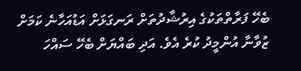ބެހޭ ފަރާތްތަކުގެ އިރުޝާދުތަށް ރަނގަޅަށް އަޑުއަހާނެ ކަމަށް ޒުވާނާ އުންމީދު ކުރެ އެވެ. އަދި ބައްޔަށް ބެހޭ ސައްހަ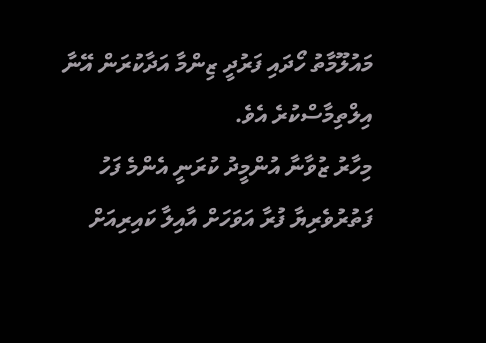މައުލޫމާތު ހޯދައި ފަރުދީ ޒިންމާ އަދާކުރަން އޭނާ އިލްތިމާސްކުރެ އެވެ.
މިހާރު ޒުވާނާ އުންމީދު ކުރަނީ އެންމެ ފަހު ފަތުރުވެރިޔާ ފުރާ އަވަހަށް އާއިލާ ކައިރިއަށް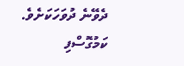ދެވޭނެ ދުވަހަކަށެވެ.
ކަމުގޮސްފި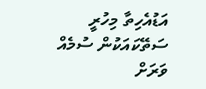އަޑުއެހިތާ މިހުރީ
ސަތޭކައަކުން ސުމެއް
ވަރަށް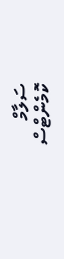ސަލާމް
ކޮމެންޓްސް